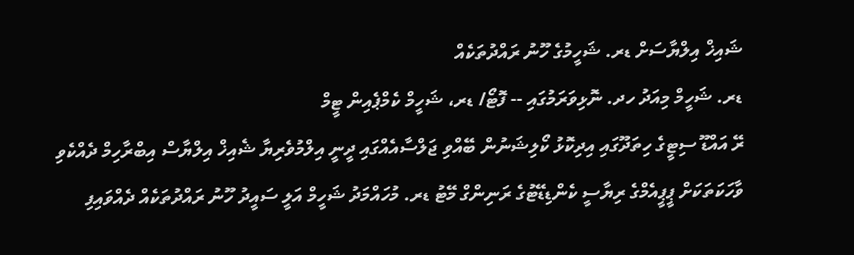ޝައިޚް އިލްޔާސަށް ޑރ. ޝަހީމުގެ ހޫނު ރައްދުތަކެއް
ޑރ. ޝަހީމް މިއަދު ހދ. ނޮޅިވަރަމުގައި -- ފޮޓޯ/ ޑރ، ޝަހީމް ކެމްޕެއިން ޓީމް
ރޭ އައްޑޫ ސިޓީގެ ހިތަދޫގައި އިދިކޮޅު ކޯލިޝަނުން ބޭއްވި ޖަލްސާއެއްގައި ދީނީ އިލްމުވެރިޔާ ޝެއިޚް އިލްޔާސް އިބްރާހިމް ދެއްކެވި ވާހަކަތަކަށް ޕީޕީއެމްގެ ރިޔާސީ ކެންޑިޑޭޓުގެ ރަނިންގް މޭޓު ޑރ. މުހައްމަދު ޝަހީމް އަލީ ސައީދު ހޫނު ރައްދުތަކެއް ދެއްވައިފި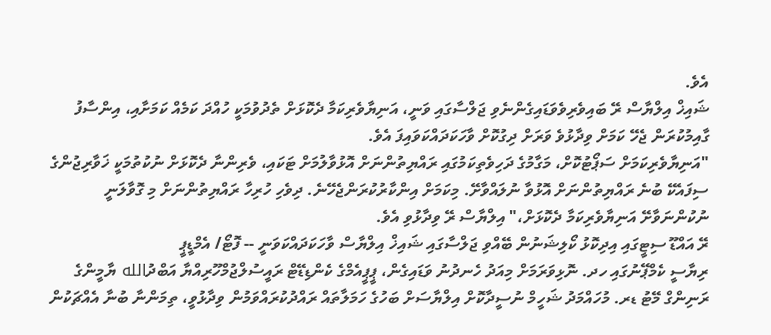އެވެ.
ޝައިޚް އިލްޔާސް ރޭ ބައިވެރިވެވަޑައިގެންނެވި ޖަލްސާގައި ވަނީ، އަނިޔާވެރިކަމާ ދެކޮޅަށް ތެދުވުމަކީ ހުއްދަ ކަމެއް ކަމަށާއި، އިންސާފު ގާއިމުކުރަން ޖެހޭ ކަމަށް ވިދާޅުވެ ވަރަށް ދިގުކޮށް ވާހަކަދައްކަވައިފަ އެވެ.
"އަނިޔާވެރިކަމަށް ސަޕޯޓުކޮށް، މަގާމުގެ ދަހިވެތިކަމުގައި ރައްޔިތުންނަށް އޮޅުވާލުމަށް ޓަކައި، ވެރިންނާ ދެކޮޅަށް ނުކުތުމަކީ ޚަވާރިޖުންގެ ސިފައެކޭ ބުނެ ރައްޔިތުންނަށް އޮޅުވާ ނުލައްވާށޭ. މިކަމަށް އިންކާރުކުރަންޖެހޭނެ. ދިވެހި ހުރިހާ ރައްޔިތުންނަށް މި ގޮވާލަނީ ނުކުންނަވާށޭ އަނިޔާވެރިކަމާ ދެކޮޅަށް،" އިލްޔާސް ރޭ ވިދާޅުވި އެވެ.
ރޭ އައްޑޫ ސިޓީގައި އިދިކޮޅު ކޯލިޝަނުން ބޭއްވި ޖަލްސާގައި ޝައިޚް އިލްޔާސް ވާހަކަދައްކަވަނީ -- ފޮޓޯ/ އެމްޑީޕީ
ރިޔާސީ ކެމްޕޭނުގައި ހދ. ނޮޅިވަރަމަށް މިއަދު ހެނދުނު ވަޑައިގެން، ޕީޕީއެމްގެ ކެންޑިޑޭޓް ރައީސުލްޖުމްހޫރިއްޔާ އަބްދުالله ޔާމީންގެ ރަނިންގް މޭޓު ޑރ. މުހައްމަދު ޝަހީމް ނުސީދާކޮށް އިލްޔާސަށް ބަހުގެ ހަމަލާތައް ރައްދުކުރައްވަމުން ވިދާޅުވީ، ތިމަންނާ ބުނާ އެއްޗަކުން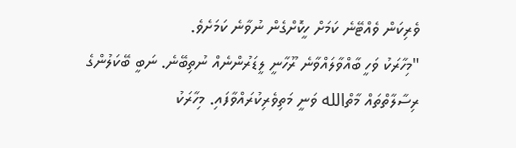ވެރިކަން ވެއްޓޭނެ ކަމަށް ހީކޮށްގެން ނުވާނެ ކަމަށެވެ.
"މިހާރަކު ވަހީ ބާއްވާލައްވާނެ ރޫހާނީ ލީޑަރުންނެއް ނުތިބޭނެ. ނަބީ ބޭކަލުންގެ ރިސާލާތްތައް މާތްالله ވަނީ މަތިވެރިކުރައްވާފައި. މިހާރަކު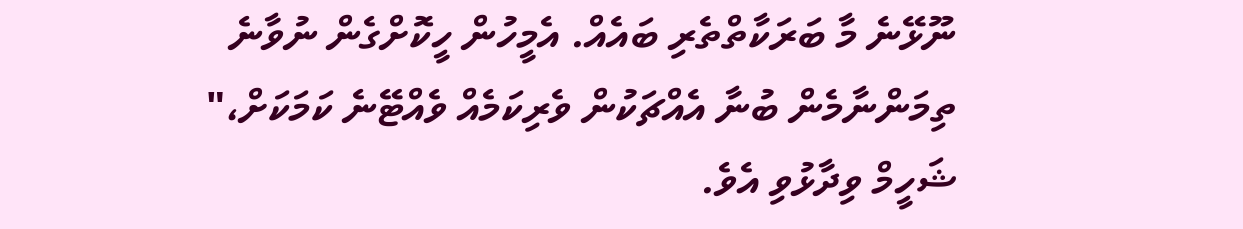ނޫޅޭނެ މާ ބަރަކާތްތެރި ބައެއް. އެމީހުން ހީކޮށްގެން ނުވާނެ ތިމަންނާމެން ބުނާ އެއްޗަކުން ވެރިކަމެއް ވެއްޓޭނެ ކަމަކަށް،" ޝަހީމް ވިދާޅުވި އެވެ.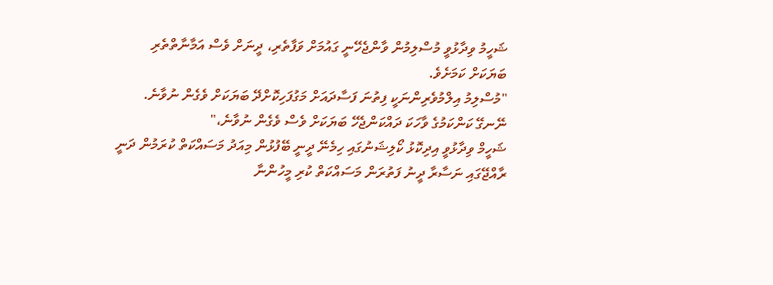ޝަހީމު ވިދާޅުވީ މުސްލިމުން ވާންޖެހޭނީ ގައުމަށް ވަފާތެރި، ދީނަށް ވެސް އަމާނާތްތެރި ބަޔަކަށް ކަމަށެވެ.
"މުސްލިމު އިލްމުވެރިންނަކީ ފިތުނަ ފަސާދައަށް މަގުފަހިކޮށްދޭ ބަޔަކަށް ވެގެން ނުވާނެ. ނޭނގޭ ކަންކަމުގެ ވާހަކަ ދައްކަންޖެހޭ ބަޔަކަށް ވެސް ވެގެން ނުވާނެ،"
ޝަހީމް ވިދާޅުވީ އިދިކޮޅު ކޯލިޝަނުގައި ހިމެނޭ ދީނީ ބޭފުޅުން މިއަދު މަސައްކަތް ކުރަމުން ދަނީ ރާއްޖޭގައި ނަސާރާ ދީނު ފަތުރަން މަސައްކަތް ކުރި މީހުންނާ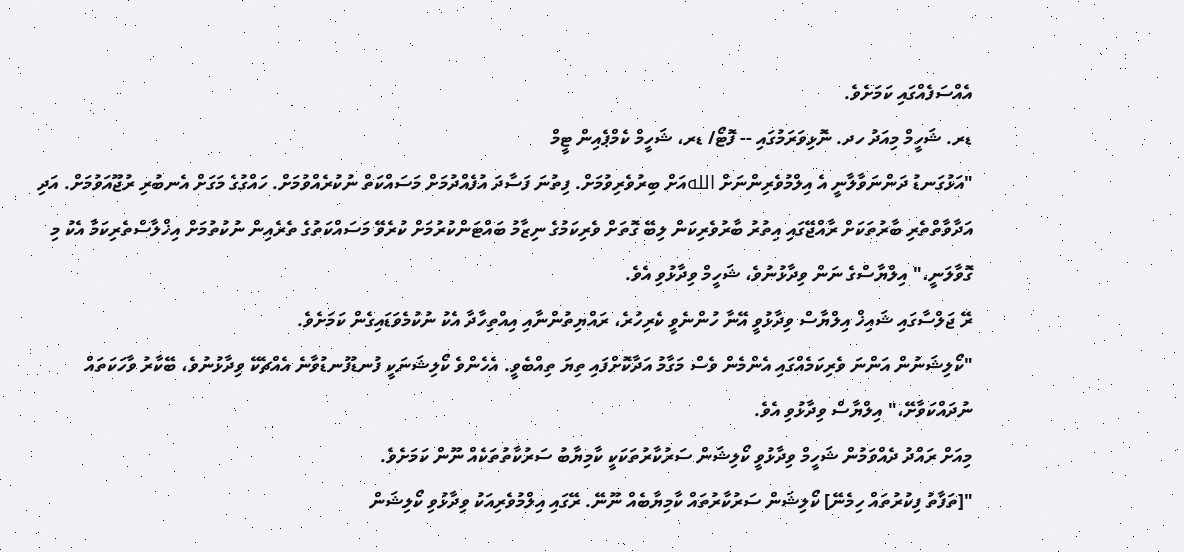އެއްސަފެއްގައި ކަމަށެވެ.
ޑރ. ޝަހީމް މިއަދު ހދ. ނޮޅިވަރަމުގައި -- ފޮޓޯ/ ޑރ، ޝަހީމް ކެމްޕެއިން ޓީމް
"އަޅުގަނޑު ދަންނަވާލާނީ އެ އިލްމުވެރިންނަށް اللهއަށް ބިރުވެރިވުމަށް. ފިތުނަ ފަސާދަ އުފެއްދުމަށް މަސައްކަތް ނުކުރެއްވުމަށް. ހައްގުގެ މަގަށް އެނބުރި ރުޖޫއަވުމަށް. އަދި އަދާވާތްތެރި ބާރުތަކަށް ރާއްޖޭގައި އިތުރު ބާރުވެރިކަން ލިބޭ ގޮތަށް ވެރިކަމުގެ ނިޒާމު ބައްޓަންކުރުމަށް ކުރެވޭ މަސައްކަތުގެ ތެރެއިން ނުކުތުމަށް އިޚްލާސްތެރިކަމާ އެކު މި ގޮވާލަނީ،" އިލްޔާސްގެ ނަން ވިދާޅުނުވެ، ޝަހީމް ވިދާޅުވި އެވެ.
ރޭ ޖަލްސާގައި ޝައިޚް އިލްޔާސް ވިދާޅުވީ އޭނާ ހުންނެވީ ކެރިހުރެ، ރައްޔިތުންނާއި އިއްތިހާދާ އެކު ނުކުމެވަޑައިގެން ކަމަށެވެ.
"ކޯލިޝަނުން އަންނަ ވެރިކަމެއްގައި އެންމެން ވެސް މަގާމު އަދާކޮށްފައި ތިޔަ ތިއްބެވީ. އެހެންވެ ކޯލިޝަނަކީ ފުނޑުފުނޑުވާނެ އެއްޗެކޭ ވިދާޅުނުވެ، ބޭކާރު ވާހަކަތައް ނުދައްކަވާށޭ،" އިލްޔާސް ވިދާޅުވި އެވެ.
މިއަށް ރައްދު ދެއްވަމުން ޝަހީމް ވިދާޅުވީ ކޯލިޝަން ސަރުކާރުތަކަކީ ކާމިޔާބު ސަރުކާތުތަކެއް ނޫން ކަމަށެވެ.
"[ތަފާތު ފިކުރުތައް ހިމެނޭ] ކޯލިޝަން ސަރުކާރުތައް ކާމިޔާބެއް ނޫނޭ. ރޭގައި އިލްމުވެރިއަކު ވިދާޅުވި ކޯލިޝަން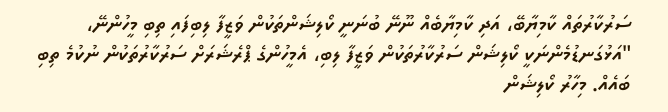ސަރުކާރުތައް ކާމިޔާބޭ، އަދި ކާމިޔާބެއް ނޫނޭ ބުނަނީ ކޯލިޝަންތަކުން ވަޒީފާ ލިބިފައި ތިބި މީހުންނޭ،
"އަޅުގަނޑުމެންނަކީ ކޯލިޝަން ސަރުކާރުތަކުން ވަޒީފާ ލިބި، އެމީހުންގެ ޕްރެޝަރަށް ސަރުކާރުތަކުން ނުކުމެ ތިބި ބައެއް. މިހާރު ކޯލިޝަން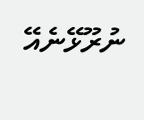ނުރޫޅޭނެއޭ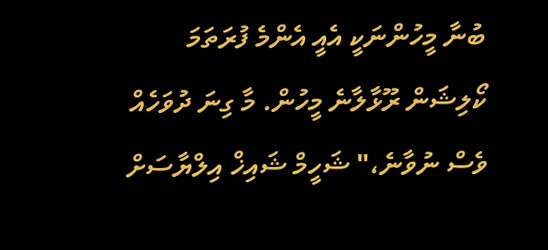ބުނާ މީހުންނަކީ އެއީ އެންމެ ފުރަތަމަ ކޯލިޝަން ރޫޅާލާނެ މީހުން. މާ ގިނަ ދުވަހެއް ވެސް ނުވާނެ،" ޝަހީމް ޝައިޚް އިލްޔާސަށް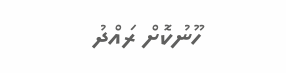ހޫނުކޮށް ރައްދު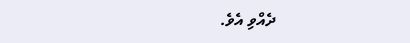ދެއްވި އެވެ.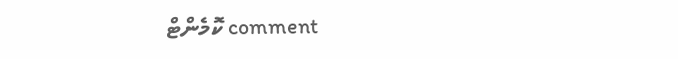comment ކޮމެންޓް